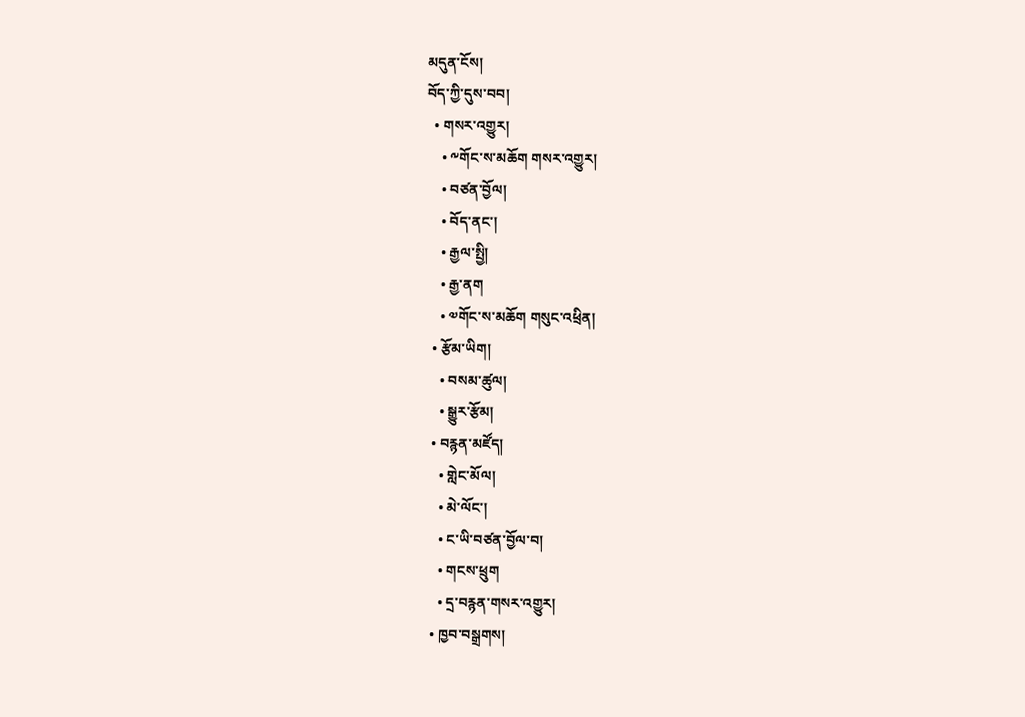མདུན་ངོས།
བོད་ཀྱི་དུས་བབ།
  • གསར་འགྱུར།
    • ༸གོང་ས་མཆོག གསར་འགྱུར།
    • བཙན་བྱོལ།
    • བོད་ནང་།
    • རྒྱལ་སྤྱི།
    • རྒྱ་ནག
    • ༧གོང་ས་མཆོག གསུང་འཕྲིན།
  • རྩོམ་ཡིག།
    • བསམ་ཚུལ།
    • སྒྱུར་རྩོམ།
  • བརྙན་མཛོད།
    • གླེང་མོལ།
    • མེ་ལོང་།
    • ང་ཡི་བཙན་བྱོལ་བ།
    • གངས་ཕྲུག
    • དྲ་བརྙན་གསར་འགྱུར།
  • ཁྱབ་བསྒྲགས།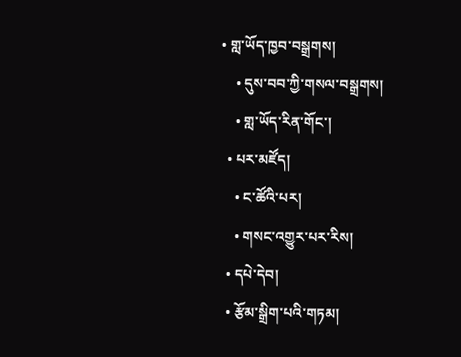• གླ་ཡོད་ཁྱབ་བསྒྲགས།
    • དུས་བབ་ཀྱི་གསལ་བསྒྲགས།
    • གླ་ཡོད་རིན་གོང་།
  • པར་མཛོད།
    • ང་ཚོའི་པར།
    • གསང་འགྱུར་པར་རིས།
  • དཔེ་དེབ།
  • རྩོམ་སྒྲིག་པའི་གཏམ།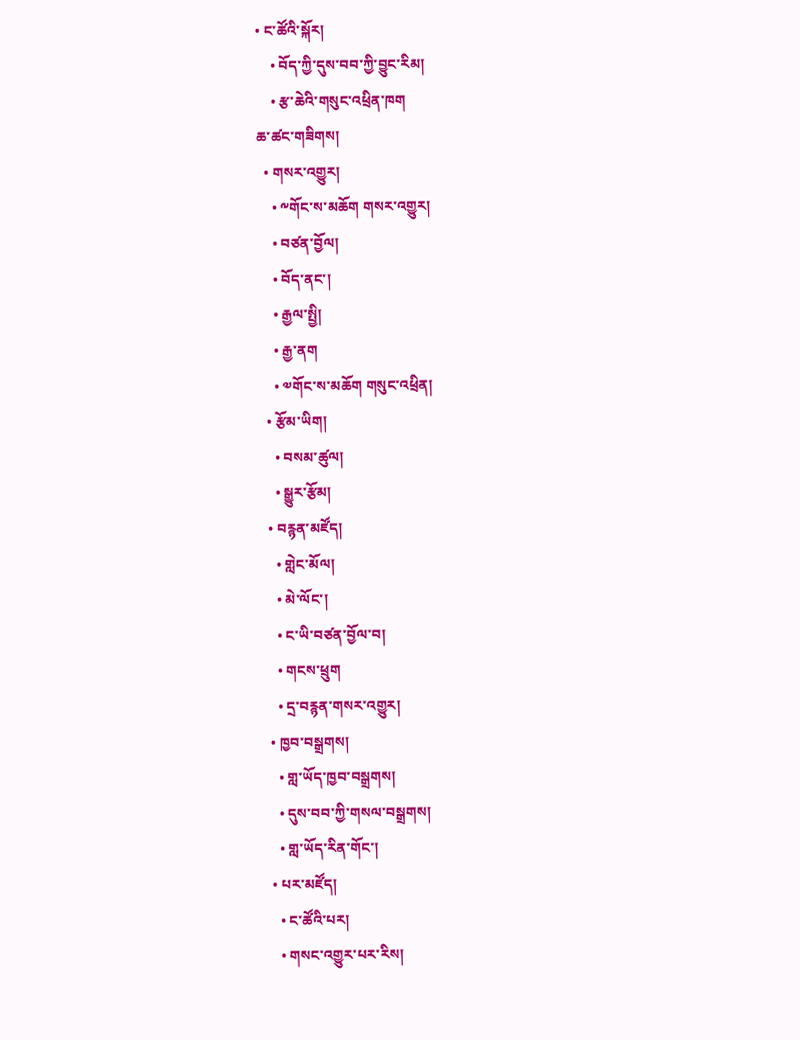• ང་ཚོའི་སྐོར།
    • བོད་ཀྱི་དུས་བབ་ཀྱི་བྱུང་རིམ།
    • རྩ་ཆེའི་གསུང་འཕྲིན་ཁག
ཆ་ཚང་གཟིགས།
  • གསར་འགྱུར།
    • ༸གོང་ས་མཆོག གསར་འགྱུར།
    • བཙན་བྱོལ།
    • བོད་ནང་།
    • རྒྱལ་སྤྱི།
    • རྒྱ་ནག
    • ༧གོང་ས་མཆོག གསུང་འཕྲིན།
  • རྩོམ་ཡིག།
    • བསམ་ཚུལ།
    • སྒྱུར་རྩོམ།
  • བརྙན་མཛོད།
    • གླེང་མོལ།
    • མེ་ལོང་།
    • ང་ཡི་བཙན་བྱོལ་བ།
    • གངས་ཕྲུག
    • དྲ་བརྙན་གསར་འགྱུར།
  • ཁྱབ་བསྒྲགས།
    • གླ་ཡོད་ཁྱབ་བསྒྲགས།
    • དུས་བབ་ཀྱི་གསལ་བསྒྲགས།
    • གླ་ཡོད་རིན་གོང་།
  • པར་མཛོད།
    • ང་ཚོའི་པར།
    • གསང་འགྱུར་པར་རིས།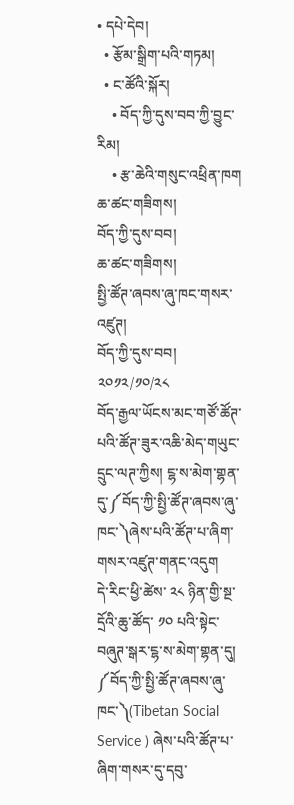• དཔེ་དེབ།
  • རྩོམ་སྒྲིག་པའི་གཏམ།
  • ང་ཚོའི་སྐོར།
    • བོད་ཀྱི་དུས་བབ་ཀྱི་བྱུང་རིམ།
    • རྩ་ཆེའི་གསུང་འཕྲིན་ཁག
ཆ་ཚང་གཟིགས།
བོད་ཀྱི་དུས་བབ།
ཆ་ཚང་གཟིགས།
སྤྱི་ཚོཊ་ཞབས་ཞུ་ཁང་གསར་འཛུཊ།
བོད་ཀྱི་དུས་བབ།
༢༠༡༢/༡༠/༢༨
བོད་རྒྱལ་ཡོངས་མང་གཙོ་ཚོཊ་པའི་ཚོཊ་ཟུར་འཆི་མེད་གཡུང་དྲུང་ལཊ་ཀྱིས། ངྷ་ས་མེག་གྷན་དུ་༼བོད་ཀྱི་སྤྱི་ཚོཊ་ཞབས་ཞུ་ཁང་༽ཞེས་པའི་ཚོཊ་པ་ཞིག་གསར་འཛུཊ་གནང་འདུག
དེ་རིང་ཕྱི་ཚེས་ ༢༨ ཉིན་གྱི་སྔ་དྲོའི་ཆུ་ཚོད་ ༡༠ པའི་སྟེང་བཞུཊ་སྒར་ངྷ་ས་མེག་གྷན་དུ། ༼བོད་ཀྱི་སྤྱི་ཚོཊ་ཞབས་ཞུ་ཁང་༽(Tibetan Social Service ) ཞེས་པའི་ཚོཊ་པ་ཞིག་གསར་དུ་དབུ་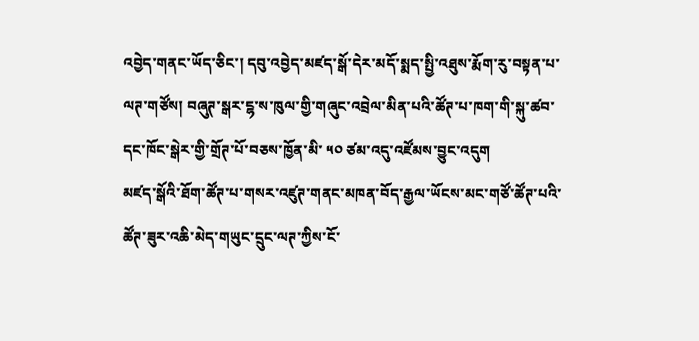འབྱེད་གནང་ཡོད་ཅིང་། དབུ་འབྱེད་མཛད་སྒོ་དེར་མདོ་སྨད་སྤྱི་འཐུས་རྨོག་རུ་བསྟན་པ་ལཊ་གཙོས། བཞུཊ་སྒར་ངྷ་ས་ཁུལ་གྱི་གཞུང་འབྲེལ་མིན་པའི་ཚོཊ་པ་ཁག་གི་སྐུ་ཚབ་དང་ཁོང་སྒེར་གྱི་གྲོཊ་པོ་བཅས་ཁྱོན་མི་ ༥༠ ཙམ་འདུ་འཛོམས་བྱུང་འདུག
མཛད་སྒོའི་ཐོག་ཚོཊ་པ་གསར་འཛུཊ་གནང་མཁན་བོད་རྒྱལ་ཡོངས་མང་གཙོ་ཚོཊ་པའི་ཚོཊ་ཟུར་འཆི་མེད་གཡུང་དྲུང་ལཊ་ཀྱིས་ངོ་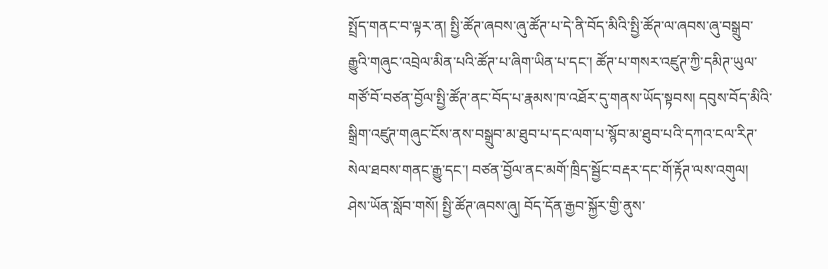སྤྲོད་གནང་བ་ལྟར་ན། སྤྱི་ཚོཊ་ཞབས་ཞུ་ཚོཊ་པ་དེ་ནི་བོད་མིའི་སྤྱི་ཚོཊ་ལ་ཞབས་ཞུ་བསྒྲུབ་རྒྱུའི་གཞུང་འབྲེལ་མིན་པའི་ཚོཊ་པ་ཞིག་ཡིན་པ་དང་། ཚོཊ་པ་གསར་འཛུཊ་ཀྱི་དམིཊ་ཡུལ་གཙོ་བོ་བཙན་བྱོལ་སྤྱི་ཚོཊ་ནང་བོད་པ་རྣམས་ཁ་འཐོར་དུ་གནས་ཡོད་སྟབས། དབུས་བོད་མིའི་སྒྲིག་འཛུཊ་གཞུང་ངོས་ནས་བསྒྲུབ་མ་ཐུབ་པ་དང་ལག་པ་སྙོབ་མ་ཐུབ་པའི་དཀའ་ངལ་རིཊ་སེལ་ཐབས་གནང་རྒྱུ་དང་། བཙན་བྱོལ་ནང་མགོ་ཁྲིད་སྦྱོང་བརྡར་དང་གོ་རྟོཊ་ལས་འགུལ། ཤེས་ཡོན་སློབ་གསོ། སྤྱི་ཚོཊ་ཞབས་ཞུ། བོད་དོན་རྒྱབ་སྐྱོར་གྱི་ནུས་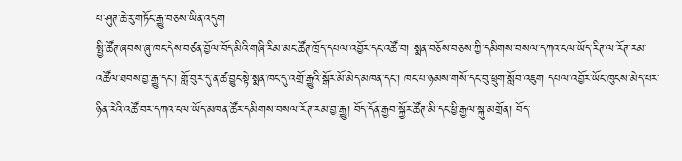པ་ཤུཊ་ཆེ་རུ་གཏོང་རྒྱུ་བཅས་ཡིན་འདུག
སྤྱི་ཚོཊ་ཞབས་ཞུ་ཁང་དེས་བཙན་བྱོལ་བོད་མིའི་གཞི་རིམ་མང་ཚོཊ་ཁྲོད་དཔལ་འབྱོར་དང་འཚོ་བ། སྨན་བཅོས་བཅས་ཀྱི་དམིགས་བསལ་དཀའ་ངལ་ཡོད་རིཊ་ལ་རོཊ་རམ་འཚོལ་ཐབས་བྱ་རྒྱུ་དང་། གློ་བུར་དུ་ན་ཚ་བྱུང་སྟེ་སྨན་ཁང་དུ་འགྲོ་རྒྱུའི་སྒོར་མོ་མེད་མཁན་དང་། ཁང་པ་ཉམས་གསོ་དང་བུ་ཕྲུག་སློབ་འཇུག དཔལ་འབྱོར་ཡོང་ཁུངས་མེད་པར་ཉིན་རེའི་འཚོ་བར་དཀའ་ངལ་ཡོད་མཁན་ཚོར་དམིགས་བསལ་རོཊ་རམ་བྱ་རྒྱུ། བོད་དོན་རྒྱབ་སྐྱོར་ཚོཊ་མི་དང་ཕྱི་རྒྱལ་སྐུ་མགྲོན། བོད་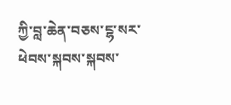ཀྱི་བླ་ཆེན་བཅས་ངྷ་སར་ཕེབས་སྐབས་སྐབས་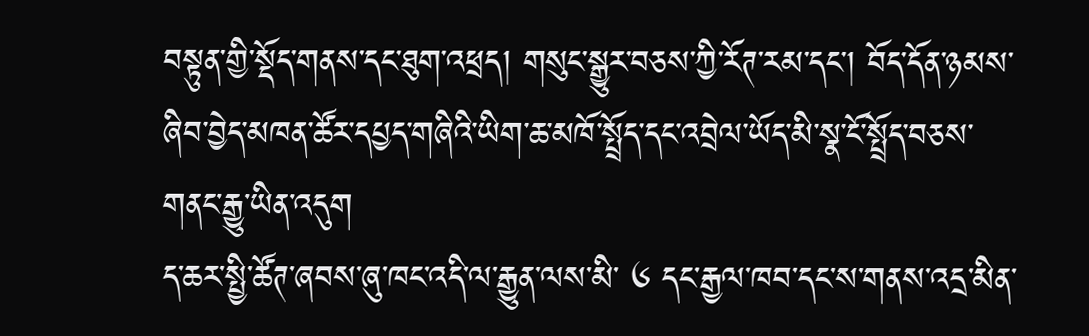བསྟུན་གྱི་སྡོད་གནས་དང་ཐུག་འཕྲད། གསུང་སྒྱུར་བཅས་ཀྱི་རོཊ་རམ་དང་། བོད་དོན་ཉམས་ཞིབ་བྱེད་མཁན་ཚོར་དཔྱད་གཞིའི་ཡིག་ཆ་མཁོ་སྤྲོད་དང་འབྲེལ་ཡོད་མི་སྣ་ངོ་སྤྲོད་བཅས་གནང་རྒྱུ་ཡིན་འདུག
ད་ཆར་སྤྱི་ཚོཊ་ཞབས་ཞུ་ཁང་འདི་ལ་རྒྱུན་ལས་མི་ ༦ དང་རྒྱལ་ཁབ་དང་ས་གནས་འདྲ་མིན་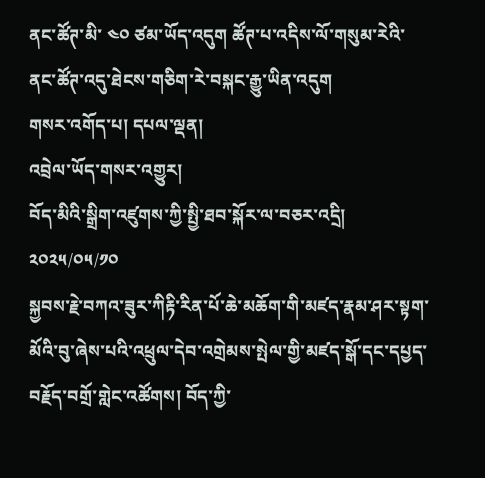ནང་ཚོཊ་མི་ ༤༠ ཙམ་ཡོད་འདུག ཚོཊ་པ་འདིས་ལོ་གསུམ་རེའི་ནང་ཚོཊ་འདུ་ཐེངས་གཅིག་རེ་བསྐང་རྒྱུ་ཡིན་འདུག
གསར་འགོད་པ། དཔལ་ལྡན།
འབྲེལ་ཡོད་གསར་འགྱུར།
བོད་མིའི་སྒྲིག་འཛུགས་ཀྱི་སྤྱི་ཐབ་སྐོར་ལ་བཅར་འདྲི།
༢༠༢༥/༠༥/༡༠
སྐྱབས་རྗེ་བཀའ་ཟུར་ཀིརྟི་རིན་པོ་ཆེ་མཆོག་གི་མཛད་རྣམ་ཤར་སྟག་མོའི་བུ་ཞེས་པའི་འཕྲུལ་དེབ་འགྲེམས་སྤེལ་གྱི་མཛད་སྒོ་དང་དཔྱད་བརྗོད་བགྲོ་གླེང་འཚོགས། བོད་ཀྱི་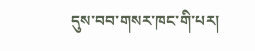དུས་བབ་གསར་ཁང་གི་པར།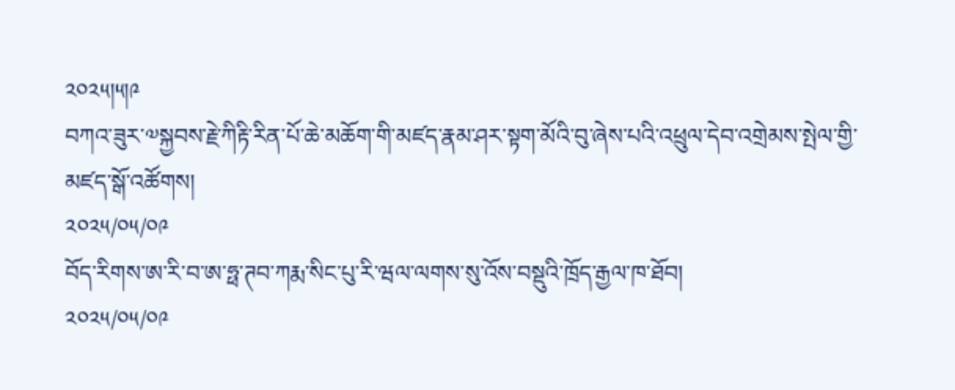༢༠༢༥།༥།༩
བཀའ་ཟུར་༧སྐྱབས་རྗེ་ཀིརྟི་རིན་པོ་ཆེ་མཆོག་གི་མཛད་རྣམ་ཤར་སྟག་མོའི་བུ་ཞེས་པའི་འཕྲུལ་དེབ་འགྲེམས་སྤེལ་གྱི་མཛད་སྒོ་འཚོགས།
༢༠༢༥/༠༥/༠༩
བོད་རིགས་ཨ་རི་བ་ཨ་ཧྥ་ཊབ་ཀརྨ་སིང་པུ་རི་ཝལ་ལགས་སུ་འོས་བསྡུའི་ཁྲོད་རྒྱལ་ཁ་ཐོབ།
༢༠༢༥/༠༥/༠༩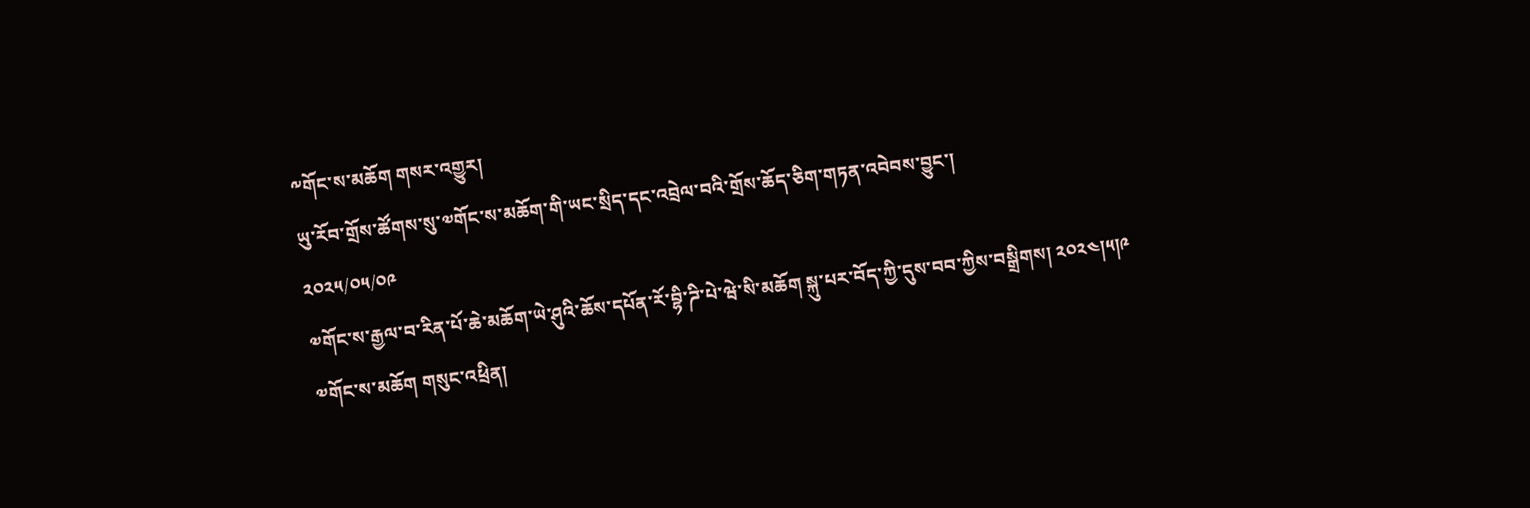༸གོང་ས་མཆོག གསར་འགྱུར།
ཡུ་རོབ་གྲོས་ཚོགས་སུ་༧གོང་ས་མཆོག་གི་ཡང་སྲིད་དང་འབྲེལ་བའི་གྲོས་ཆོད་ཅིག་གཏན་འབེབས་བྱུང་།
༢༠༢༥/༠༥/༠༩
༧གོང་ས་རྒྱལ་བ་རིན་པོ་ཆེ་མཆོག་ཡེ་ཤུའི་ཆོས་དཔོན་རོ་བྷི་ཌི་པེ་ཝེ་སི་མཆོག སྐུ་པར་བོད་ཀྱི་དུས་བབ་ཀྱིས་བསྒྲིགས། ༢༠༢༤།༥།༩
༧གོང་ས་མཆོག གསུང་འཕྲིན།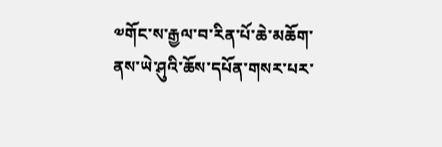༧གོང་ས་རྒྱལ་བ་རིན་པོ་ཆེ་མཆོག་ནས་ཡེ་ཤུའི་ཆོས་དཔོན་གསར་པར་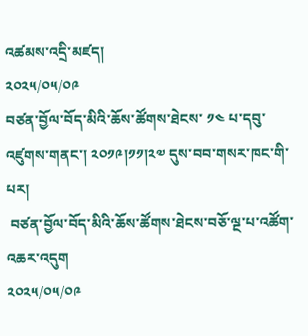འཚམས་འདྲི་མཛད།
༢༠༢༥/༠༥/༠༩
བཙན་བྱོལ་བོད་མིའི་ཆོས་ཚོགས་ཐེངས་ ༡༤ པ་དབུ་འཛུགས་གནང་། ༢༠༡༩།༡༡།༢༧ དུས་བབ་གསར་ཁང་གི་པར།
 བཙན་བྱོལ་བོད་མིའི་ཆོས་ཚོགས་ཐེངས་བཅོ་ལྔ་པ་འཚོག་འཆར་འདུག
༢༠༢༥/༠༥/༠༩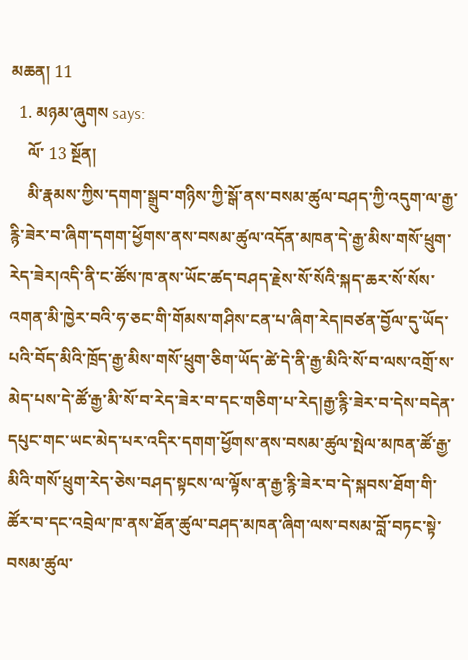མཆན། 11
  1. མཉམ་ཞུགས says:
    ལོ་ 13 སྔོན།
    མི་རྣམས་ཀྱིས་དགག་སྒྲུབ་གཉིས་ཀྱི་སྒོ་ནས་བསམ་ཚུལ་བཤད་ཀྱི་འདུག་ལ་རྒྱ་རྙི་ཟེར་བ་ཞིག་དགག་ཕྱོགས་ནས་བསམ་ཚུལ་འདོན་མཁན་དེ་རྒྱ་མིས་གསོ་ཕྲུག་རེད་ཟེར།འདི་ནི་ང་ཚོས་ཁ་ནས་ཡོང་ཚད་བཤད་རྗེས་སོ་སོའི་སྐད་ཆར་སོ་སོས་འགན་མི་ཁྱེར་བའི་ཧ་ཅང་གི་གོམས་གཤིས་ངན་པ་ཞིག་རེད།བཙན་བྱོལ་དུ་ཡོད་པའི་བོད་མིའི་ཁྲོད་རྒྱ་མིས་གསོ་ཕྲུག་ཅིག་ཡོད་ཚེ་དེ་ནི་རྒྱ་མིའི་སོ་བ་ལས་འགྲོ་ས་མེད་པས་དེ་ཚོ་རྒྱ་མི་སོ་བ་རེད་ཟེར་བ་དང་གཅིག་པ་རེད།རྒྱ་རྙི་ཟེར་བ་དེས་བདེན་དཔུང་གང་ཡང་མེད་པར་འདིར་དགག་ཕྱོགས་ནས་བསམ་ཚུལ་སྤེལ་མཁན་ཚོ་རྒྱ་མིའི་གསོ་ཕྲུག་རེད་ཅེས་བཤད་སྟངས་ལ་ལྟོས་ན་རྒྱ་རྙི་ཟེར་བ་དེ་སྐབས་ཐོག་གི་ཚོར་བ་དང་འབྲེལ་ཁ་ནས་ཐོན་ཚུལ་བཤད་མཁན་ཞིག་ལས་བསམ་བློ་བཏང་སྟེ་བསམ་ཚུལ་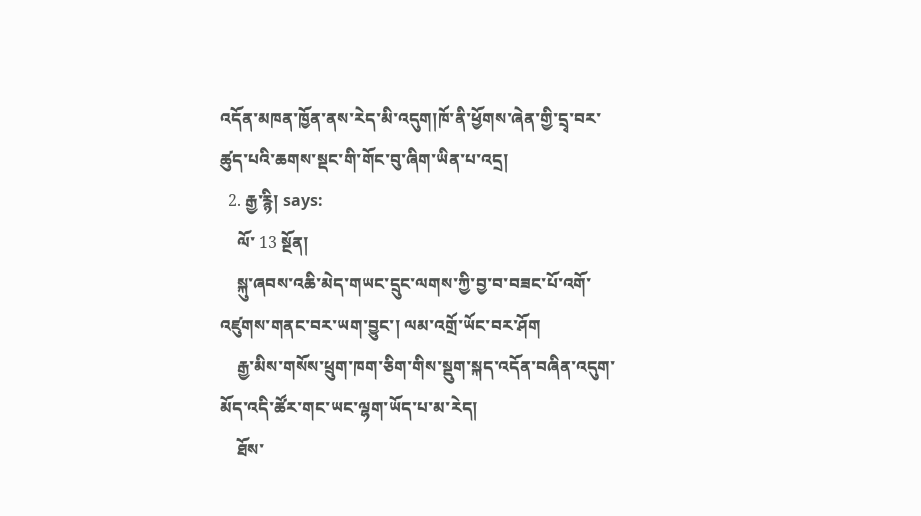འདོན་མཁན་ཁྱོན་ནས་རེད་མི་འདུག།ཁོ་ནི་ཕྱོགས་ཞེན་གྱི་དྲྭ་བར་ཚུད་པའི་ཆགས་སྡང་གི་གོང་བུ་ཞིག་ཡིན་པ་འདྲ།
  2. རྒྱ་རྙི། says:
    ལོ་ 13 སྔོན།
    སྐུ་ཞབས་འཆི་མེད་གཡང་དྲུང་ལགས་ཀྱི་བྱ་བ་བཟང་པོ་འགོ་འཛུགས་གནང་བར་ཡག་བྱུང་། ལམ་འགྲོ་ཡོང་བར་ཤོག
    རྒྱ་མིས་གསོས་ཕྲུག་ཁག་ཅིག་གིས་སྡུག་སྐད་འདོན་བཞིན་འདུག་མོད་འདི་ཚོར་གང་ཡང་ལྷག་ཡོད་པ་མ་རེད།
    ཐོས་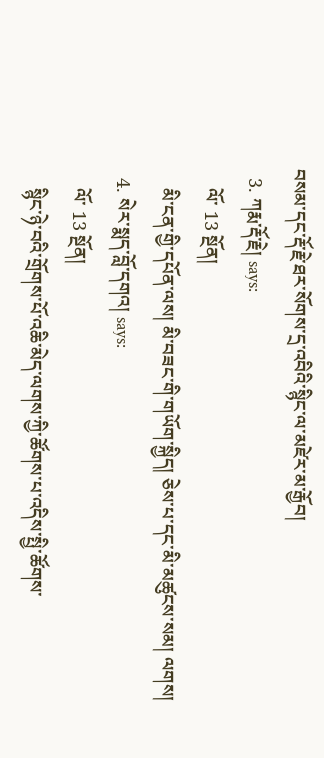བསམ་དང་རྡོ་རྗེ་ཐར་སོགས་དྲ་འབིའི་སྙིང་ལ་མཛེར་མ་རྒྱོབ།
  3. ཀརྨ་རྡོ་རྗེ། says:
    ལོ་ 13 སྔོན།
    མི་ངན་གྱི་དཔོན་ལས། མི་བཟང་གི་གཡོག་སྐྱིད། ཅེས་པ་དང་མི་མཚུངས་སམ། ལགས།
  4. སེར་སྨད་བློ་དགའ། says:
    ལོ་ 13 སྔོན།
    སྙིང་ཉེ་བའི་གྲོགས་པོ་འཆི་མེད་ལགས་ཀྱི་ཚོགས་པ་འདིས་སྤྱི་ཚོགས་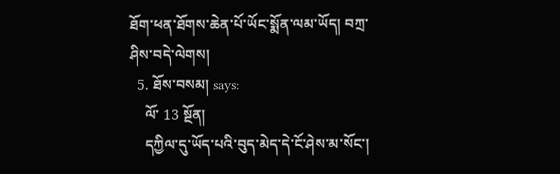ཐོག་ཕན་ཐོགས་ཆེན་པོ་ཡོང་སྨོན་ལམ་ཡོད། བཀྲ་ཤིས་བདེ་ལེགས།
  5. ཐོས་བསམ། says:
    ལོ་ 13 སྔོན།
    དཀྱིལ་དུ་ཡོད་པའི་བུད་མེད་དེ་ངོ་ཤེས་མ་སོང་།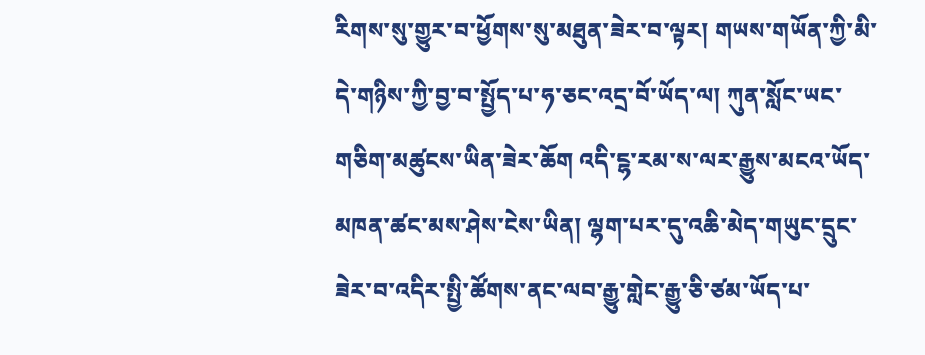རིགས་སུ་གྱུར་བ་ཕྱོགས་སུ་མཐུན་ཟེར་བ་ལྟར། གཡས་གཡོན་ཀྱི་མི་དེ་གཉིས་ཀྱི་བྱ་བ་སྤྱོད་པ་ཧ་ཅང་འདྲ་བོ་ཡོད་ལ། ཀུན་སློང་ཡང་གཅིག་མཚུངས་ཡིན་ཟེར་ཆོག འདི་ངྷ་རམ་ས་ལར་རྒྱུས་མངའ་ཡོད་མཁན་ཚང་མས་ཤེས་ངེས་ཡིན། ལྷག་པར་དུ་འཆི་མེད་གཡུང་དྲུང་ཟེར་བ་འདིར་སྤྱི་ཚོགས་ནང་ལབ་རྒྱུ་གླེང་རྒྱུ་ཅི་ཙམ་ཡོད་པ་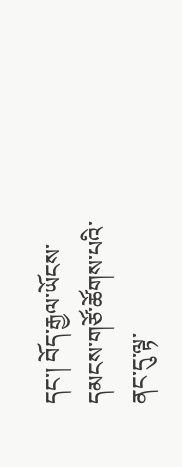དང་། བོད་རྒྱལ་ཡོངས་དམངས་གཙོ་ཚོགས་པའི་ནང་དུ་ལྟ་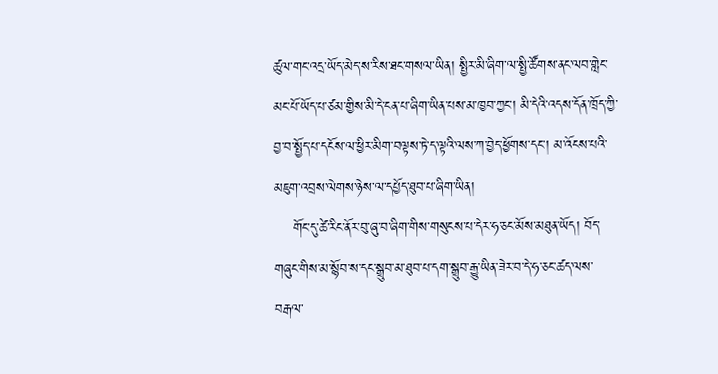ཚུལ་གང་འདྲ་ཡོད་མེད་ས་རིས་ཐང་གསལ་ཡིན། སྤྱིར་མི་ཞིག་ལ་སྤྱི་ཚོགས་ནང་ལབ་གླེང་མང་པོ་ཡོད་པ་ཙམ་གྱིས་མི་དེ་ངན་པ་ཞིག་ཡིན་པས་མ་ཁྱབ་ཀྱང་། མི་དེའི་འདས་དོན་ཁྲོད་ཀྱི་བྱ་བ་སྤྱོད་པ་དངོས་ལ་ཕྱིར་མིག་བལྟས་ཏེ་ད་ལྟའི་ལས་ཀ་བྱེད་ཕྱོགས་དང་། མ་འོངས་པའི་མཇུག་འབྲས་ལེགས་ཉེས་ལ་དཔྱོད་ཐུབ་པ་ཞིག་ཡིན།
    གོང་དུ་ཚེ་རིང་ནོར་བུ་ཞུ་བ་ཞིག་གིས་གསུངས་པ་དེར་ཧ་ཅང་མོས་མཐུན་ཡོད། བོད་གཞུང་གིས་མ་སྙོབ་ས་དང་སྒྲུབ་མ་ཐུབ་པ་དག་སྒྲུབ་རྒྱུ་ཡིན་ཟེར་བ་དེ་ཧ་ཅང་ཚད་ལས་བརྒལ་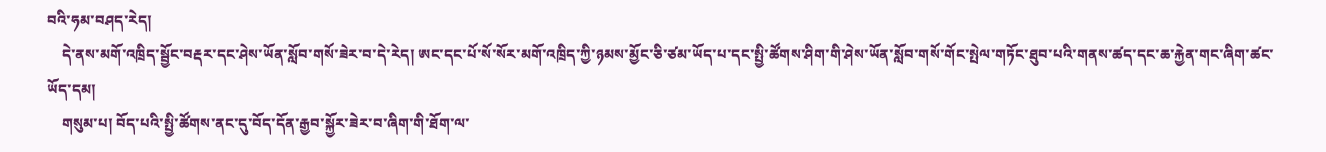བའི་ཧམ་བཤད་རེད།
    དེ་ནས་མགོ་འཁྲིད་སྦྱོང་བརྡར་དང་ཤེས་ཡོན་སློབ་གསོ་ཟེར་བ་དེ་རེད། ཨང་དང་པོ་སོ་སོར་མགོ་འཁྲིད་ཀྱི་ཉམས་མྱོང་ཅི་ཙམ་ཡོད་པ་དང་སྤྱི་ཚོགས་ཤིག་གི་ཤེས་ཡོན་སློབ་གསོ་གོང་སྤེལ་གཏོང་ཐུབ་པའི་གནས་ཚད་དང་ཆ་རྐྱེན་གང་ཞིག་ཚང་ཡོད་དམ།
    གསུམ་པ། བོད་པའི་སྤྱི་ཚོགས་ནང་དུ་བོད་དོན་རྒྱབ་སྐྱོར་ཟེར་བ་ཞིག་གི་ཐོག་ལ་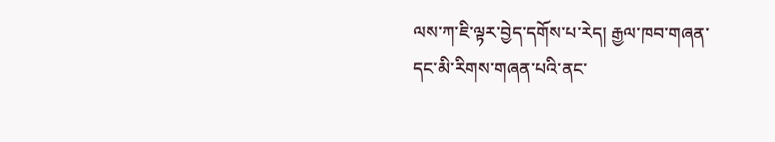ལས་ཀ་ཇི་ལྟར་བྱེད་དགོས་པ་རེད། རྒྱལ་ཁབ་གཞན་དང་མི་རིགས་གཞན་པའི་ནང་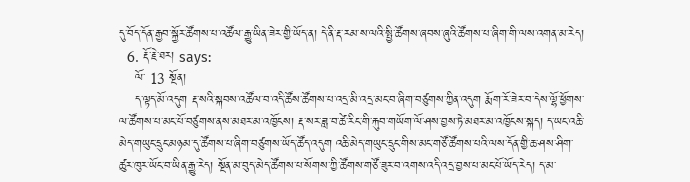དུ་བོད་དོན་རྒྱབ་སྐྱོར་ཚོགས་པ་འཚོལ་རྒྱུ་ཡིན་ཟེར་གྱི་ཡོད་ན། དེ་ནི་རྡ་རམ་ས་ལའི་སྤྱི་ཚོགས་ཞབས་ཞུའི་ཚོགས་པ་ཞིག་གི་ལས་འགན་མ་རེད།
  6. རྡོ་རྗེ་ཐར། says:
    ལོ་ 13 སྔོན།
    ད་ལྟད་མོ་འདུག རྡ་སའི་སྐབས་འཚོལ་བ་འདི་ཚོས་ཚོགས་པ་འདྲ་མི་འདྲ་མང་བ་ཞིག་བཙུགས་ཀྱིན་འདུག རྨོག་རོ་ཟེར་བ་དེས་ལྷོ་ཕྱོགས་ལ་ཚོགས་པ་མང་པོ་བཙུགས་ནས་མཐར་མ་འཁྱོངས། རྡ་སར་ཟླ་བ་ཚེ་རིང་གི་རྐུབ་གཡོག་ལོ་ཤས་བྱས་ཏེ་མཐར་མ་འཁྱོངས་སྐད། ད་ཡང་འཆི་མེད་གཡུང་དྲུང་མཉམ་དུ་ཚོགས་པ་ཞིག་བཙུགས་ཡོད་ཚོད་འདུག འཆི་མེད་གཡུང་དྲུང་གིས་མང་གཙོ་ཚོགས་པའི་ལས་དོན་གྱི་ཆ་ཤས་ཤིག་ཚུར་ཁུར་ཡོང་བ་ཡིན་རྒྱུ་རེད། སྔོན་མ་བུད་མེད་ཚོགས་པ་སོགས་ཀྱི་ཚོགས་གཙོ་ཟུར་བ་འགས་འདི་འདྲ་བྱས་པ་མང་པོ་ཡོད་རེད། ད་མ་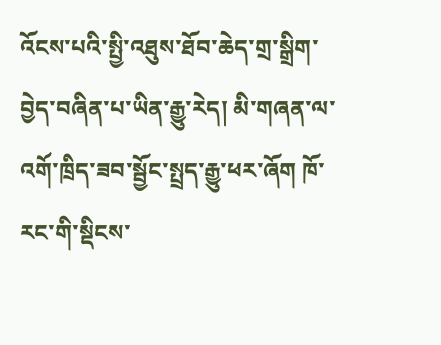འོངས་པའི་སྤྱི་འཐུས་ཐོབ་ཆེད་གྲ་སྒྲིག་བྱེད་བཞིན་པ་ཡིན་རྒྱུ་རེད། མི་གཞན་ལ་འགོ་ཁྲིད་ཟབ་སྦྱོང་སྤྲད་རྒྱུ་ཕར་ཞོག ཁོ་རང་གི་སྡིངས་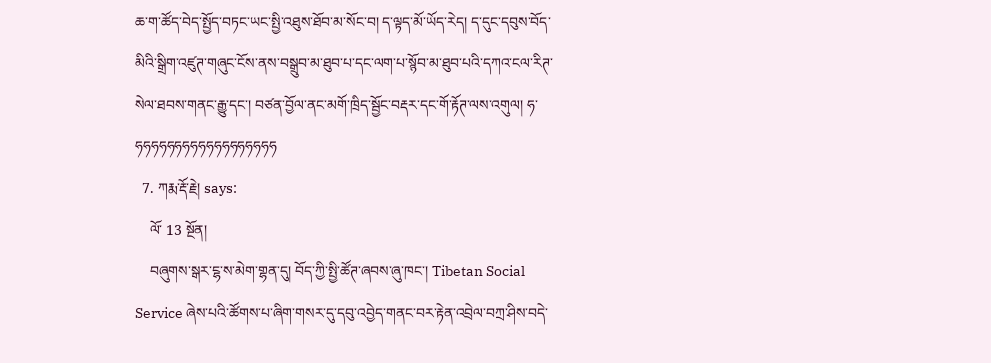ཆ་ག་ཚོད་བེད་སྤྱོད་བཏང་ཡང་སྤྱི་འཐུས་ཐོབ་མ་སོང་བ། ད་ལྟད་མོ་ཡོད་རེད། ད་དུང་དབུས་བོད་མིའི་སྒྲིག་འཛུཊ་གཞུང་ངོས་ནས་བསྒྲུབ་མ་ཐུབ་པ་དང་ལག་པ་སྙོབ་མ་ཐུབ་པའི་དཀའ་ངལ་རིཊ་སེལ་ཐབས་གནང་རྒྱུ་དང་། བཙན་བྱོལ་ནང་མགོ་ཁྲིད་སྦྱོང་བརྡར་དང་གོ་རྟོཊ་ལས་འགུལ། ཧ་ཧཧཧཧཧཧཧཧཧཧཧཧཧཧཧཧཧཧ
  7. ཀརྨ་རྡོ་རྗེ། says:
    ལོ་ 13 སྔོན།
    བཞུགས་སྒར་ངྷ་ས་མེག་གྷན་དུ། བོད་ཀྱི་སྤྱི་ཚོཊ་ཞབས་ཞུ་ཁང་། Tibetan Social Service ཞེས་པའི་ཚོགས་པ་ཞིག་གསར་དུ་དབུ་འབྱེད་གནང་བར་རྟེན་འབྲེལ་བཀྲ་ཤིས་བདེ་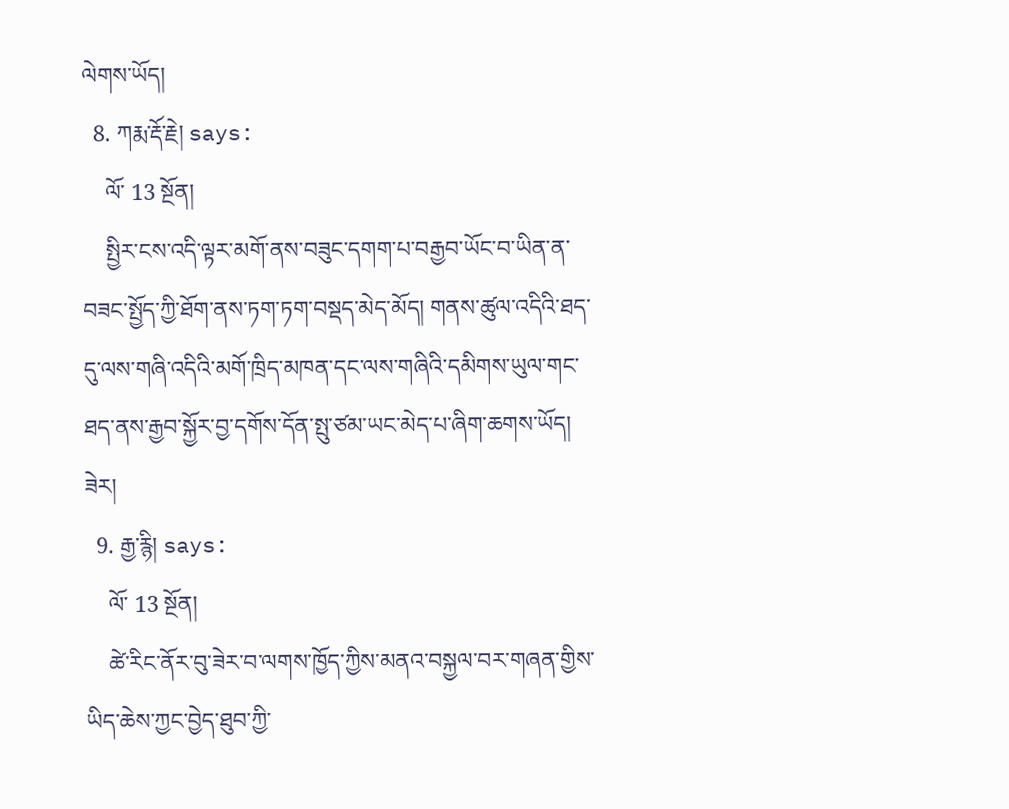ལེགས་ཡོད།
  8. ཀརྨ་རྡོ་རྗེ། says:
    ལོ་ 13 སྔོན།
    སྤྱིར་ངས་འདི་ལྟར་མགོ་ནས་བཟུང་དགག་པ་བརྒྱབ་ཡོང་བ་ཡིན་ན་བཟང་སྤྱོད་ཀྱི་ཐོག་ནས་ཏག་ཏག་བསྡད་མེད་མོད། གནས་ཚུལ་འདིའི་ཐད་དུ་ལས་གཞི་འདིའི་མགོ་ཁྲིད་མཁན་དང་ལས་གཞིའི་དམིགས་ཡུལ་གང་ཐད་ནས་རྒྱབ་སྐྱོར་བྱ་དགོས་དོན་སྤུ་ཙམ་ཡང་མེད་པ་ཞིག་ཆགས་ཡོད། ཟེར།
  9. རྒྱ་རྙི། says:
    ལོ་ 13 སྔོན།
    ཚེ་རིང་ནོར་བུ་ཟེར་བ་ལགས་ཁྱོད་ཀྱིས་མནའ་བསྐྱལ་བར་གཞན་གྱིས་ཡིད་ཆེས་ཀྱང་བྱེད་ཐུབ་ཀྱི་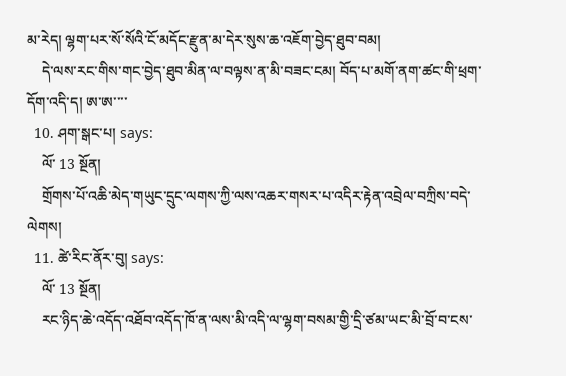མ་རེད། ལྷག་པར་སོ་སོའི་ངོ་མདོང་རྫུན་མ་དེར་སུས་ཆ་འཇོག་བྱེད་ཐུབ་བམ།
    དེ་ལས་རང་གིས་གང་བྱེད་ཐུབ་མིན་ལ་བལྟས་ན་མི་བཟང་ངམ། བོད་པ་མགོ་ནག་ཚང་གི་ཕྲག་དོག་འདི་ད། ཨ་ཨ་་་་
  10. ཤག་སྒང་པ། says:
    ལོ་ 13 སྔོན།
    གྲོགས་པོ་འཆི་མེད་གཡུང་དྲུང་ལགས་ཀྱི་ལས་འཆར་གསར་པ་འདིར་རྟེན་འབྲེལ་བཀྲིས་བདེ་ལེགས།
  11. ཚེ་རིང་ནོར་བུ། says:
    ལོ་ 13 སྔོན།
    རང་ཉིད་ཆེ་འདོད་འཐོབ་འདོད་ཁོ་ན་ལས་མི་འདི་ལ་ལྷག་བསམ་གྱི་དྲི་ཙམ་ཡང་མི་བྲོ་བ་ངས་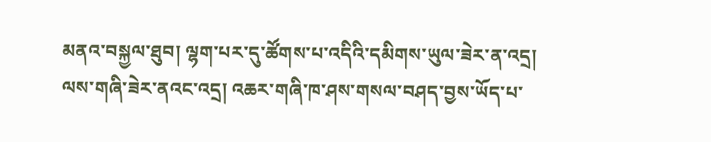མནའ་བསྐྱལ་ཐུབ། ལྷག་པར་དུ་ཚོགས་པ་འདིའི་དམིགས་ཡུལ་ཟེར་ན་འདྲ། ལས་གཞི་ཟེར་ནའང་འདྲ། འཆར་གཞི་ཁ་ཤས་གསལ་བཤད་བྱས་ཡོད་པ་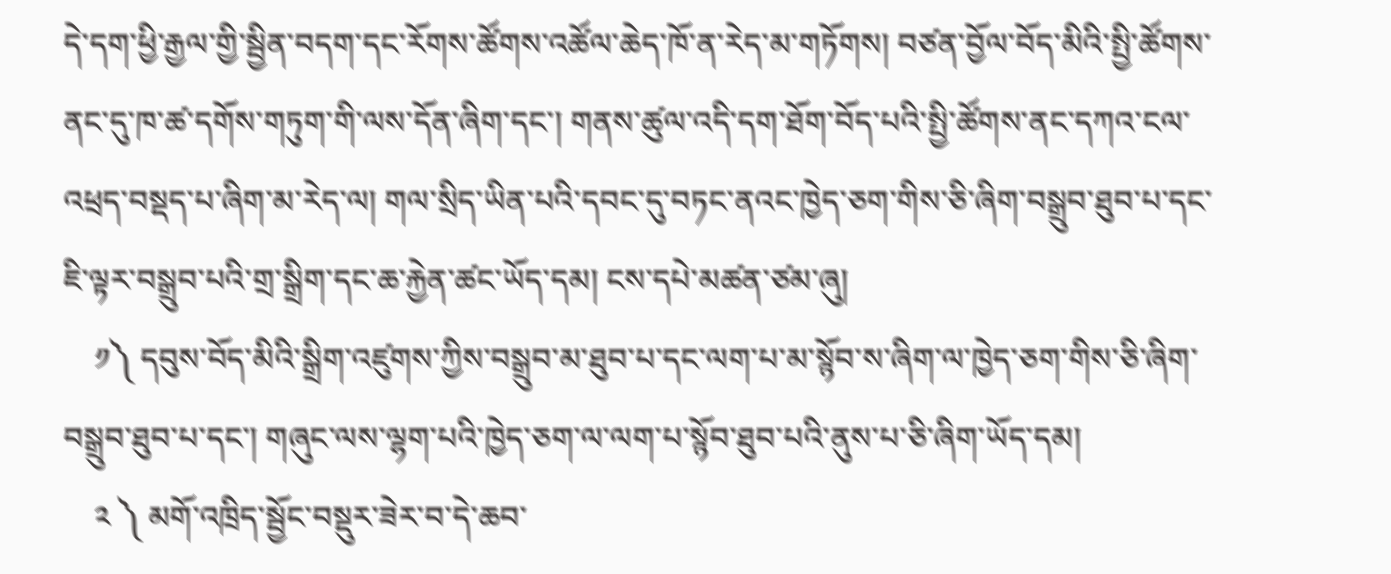དེ་དག་ཕྱི་རྒྱལ་གྱི་སྦྱིན་བདག་དང་རོགས་ཚོགས་འཚོལ་ཆེད་ཁོ་ན་རེད་མ་གཏོགས། བཙན་བྱོལ་བོད་མིའི་སྤྱི་ཚོགས་ནང་དུ་ཁ་ཚ་དགོས་གཏུག་གི་ལས་དོན་ཞིག་དང་། གནས་ཚུལ་འདི་དག་ཐོག་བོད་པའི་སྤྱི་ཚོགས་ནང་དཀའ་ངལ་འཕྲད་བསྡད་པ་ཞིག་མ་རེད་ལ། གལ་སྲིད་ཡིན་པའི་དབང་དུ་བཏང་ནའང་ཁྱེད་ཅག་གིས་ཅི་ཞིག་བསྒྲུབ་ཐུབ་པ་དང་ཇི་ལྟར་བསྒྲུབ་པའི་གྲ་སྒྲིག་དང་ཆ་རྐྱེན་ཚང་ཡོད་དམ། ངས་དཔེ་མཚན་ཙམ་ཞུ།
    ༡༽ དབུས་བོད་མིའི་སྒྲིག་འཛུགས་ཀྱིས་བསྒྲུབ་མ་ཐུབ་པ་དང་ལག་པ་མ་སྙོབ་ས་ཞིག་ལ་ཁྱེད་ཅག་གིས་ཅི་ཞིག་བསྒྲུབ་ཐུབ་པ་དང་། གཞུང་ལས་ལྷག་པའི་ཁྱེད་ཅག་ལ་ལག་པ་སྙོབ་ཐུབ་པའི་ནུས་པ་ཅི་ཞིག་ཡོད་དམ།
    ༢ ༽ མགོ་འཁྲིད་སྦྱོང་བསྡུར་ཟེར་བ་དེ་ཆབ་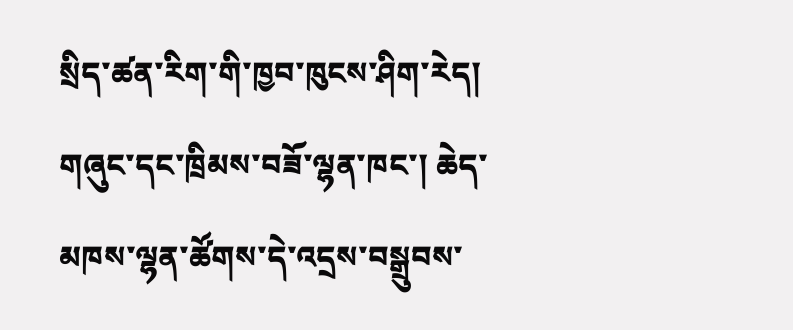སྲིད་ཚན་རིག་གི་ཁྱབ་ཁུངས་ཤིག་རེད། གཞུང་དང་ཁྲིམས་བཟོ་ལྷན་ཁང་། ཆེད་མཁས་ལྷན་ཚོགས་དེ་འདྲས་བསྒྲུབས་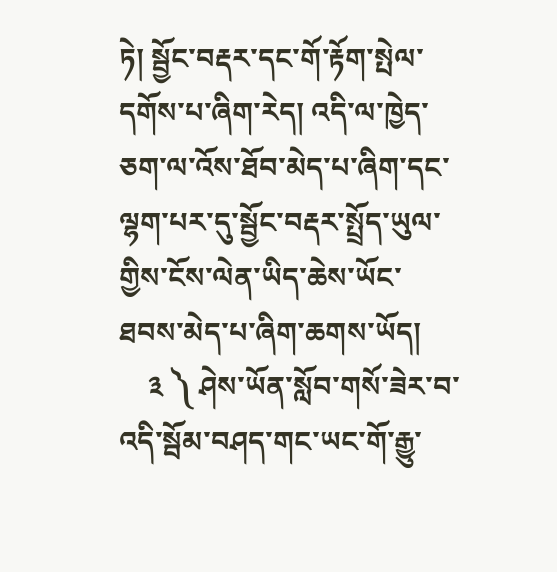ཏེ། སྦྱོང་བརྡར་དང་གོ་རྟོག་སྤེལ་དགོས་པ་ཞིག་རེད། འདི་ལ་ཁྱེད་ཅག་ལ་འོས་ཐོབ་མེད་པ་ཞིག་དང་ལྷག་པར་དུ་སྦྱོང་བརྡར་སྤྲོད་ཡུལ་གྱིས་ངོས་ལེན་ཡིད་ཆེས་ཡོང་ཐབས་མེད་པ་ཞིག་ཆགས་ཡོད།
    ༣ ༽ ཤེས་ཡོན་སློབ་གསོ་ཟེར་བ་འདི་སྦོམ་བཤད་གང་ཡང་གོ་རྒྱུ་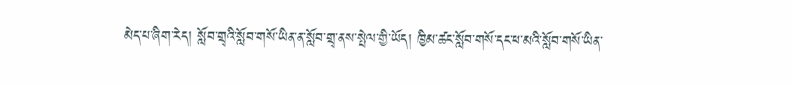མེད་པ་ཞིག་རེད། སློབ་གྲྭའི་སློབ་གསོ་ཡིན་ན་སློབ་གྲྭ་ནས་སྤེལ་གྱི་ཡོད། ཁྱིམ་ཚང་སློབ་གསོ་དང་ཕ་མའི་སློབ་གསོ་ཡིན་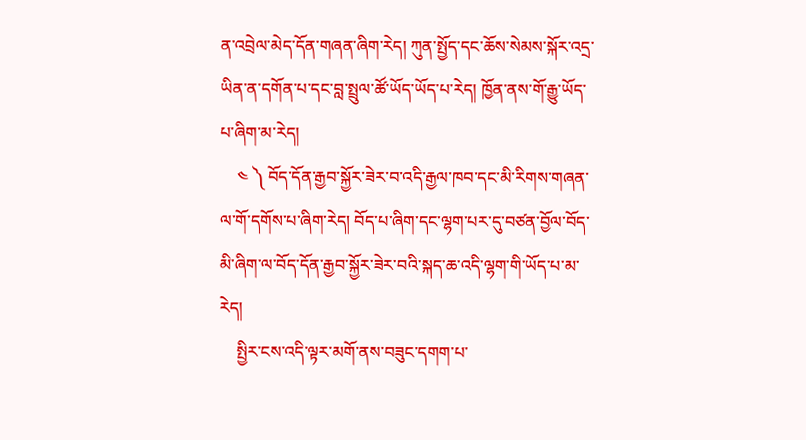ན་འབྲེལ་མེད་དོན་གཞན་ཞིག་རེད། ཀུན་སྤྱོད་དང་ཆོས་སེམས་སྐོར་འདྲ་ཡིན་ན་དགོན་པ་དང་བླ་སྤྲུལ་ཚོ་ཡོད་ཡོད་པ་རེད། ཁྱོན་ནས་གོ་རྒྱུ་ཡོད་པ་ཞིག་མ་རེད།
    ༤ ༽ བོད་དོན་རྒྱབ་སྐྱོར་ཟེར་བ་འདི་རྒྱལ་ཁབ་དང་མི་རིགས་གཞན་ལ་གོ་དགོས་པ་ཞིག་རེད། བོད་པ་ཞིག་དང་ལྷག་པར་དུ་བཙན་བྱོལ་བོད་མི་ཞིག་ལ་བོད་དོན་རྒྱབ་སྐྱོར་ཟེར་བའི་སྐད་ཆ་འདི་ལྷག་གི་ཡོད་པ་མ་རེད།
    སྤྱིར་ངས་འདི་ལྟར་མགོ་ནས་བཟུང་དགག་པ་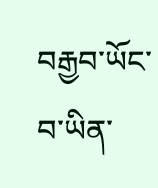བརྒྱབ་ཡོང་བ་ཡིན་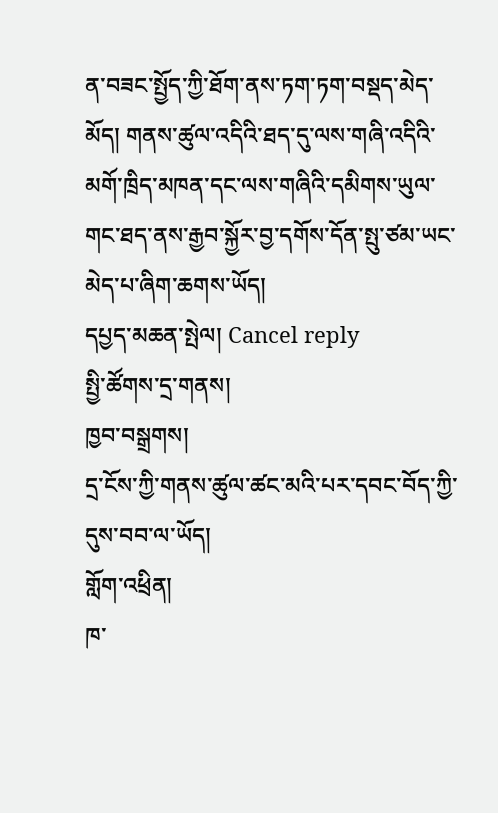ན་བཟང་སྤྱོད་ཀྱི་ཐོག་ནས་ཏག་ཏག་བསྡད་མེད་མོད། གནས་ཚུལ་འདིའི་ཐད་དུ་ལས་གཞི་འདིའི་མགོ་ཁྲིད་མཁན་དང་ལས་གཞིའི་དམིགས་ཡུལ་གང་ཐད་ནས་རྒྱབ་སྐྱོར་བྱ་དགོས་དོན་སྤུ་ཙམ་ཡང་མེད་པ་ཞིག་ཆགས་ཡོད།
དཔྱད་མཆན་སྤེལ། Cancel reply
སྤྱི་ཚོགས་དྲ་གནས།
ཁྱབ་བསྒྲགས།
དྲ་ངོས་ཀྱི་གནས་ཚུལ་ཚང་མའི་པར་དབང་བོད་ཀྱི་དུས་བབ་ལ་ཡོད།
གློག་འཕྲིན།
ཁ་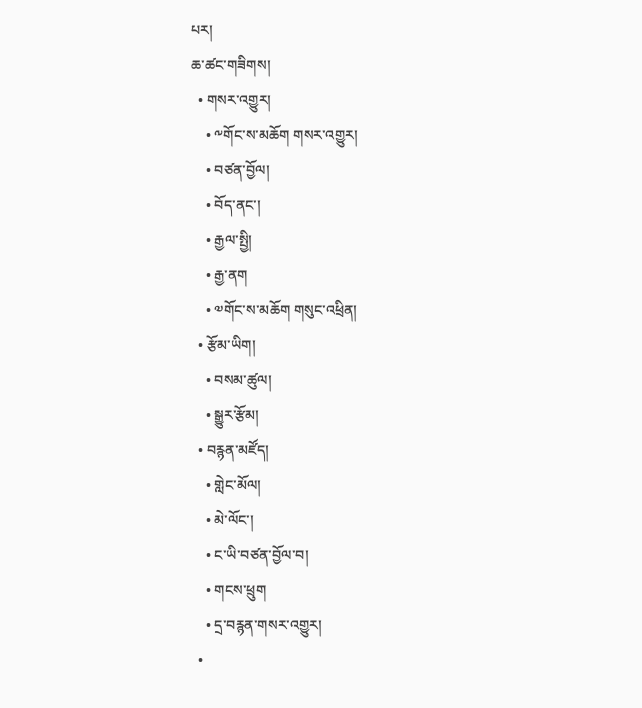པར།
ཆ་ཚང་གཟིགས།
  • གསར་འགྱུར།
    • ༸གོང་ས་མཆོག གསར་འགྱུར།
    • བཙན་བྱོལ།
    • བོད་ནང་།
    • རྒྱལ་སྤྱི།
    • རྒྱ་ནག
    • ༧གོང་ས་མཆོག གསུང་འཕྲིན།
  • རྩོམ་ཡིག།
    • བསམ་ཚུལ།
    • སྒྱུར་རྩོམ།
  • བརྙན་མཛོད།
    • གླེང་མོལ།
    • མེ་ལོང་།
    • ང་ཡི་བཙན་བྱོལ་བ།
    • གངས་ཕྲུག
    • དྲ་བརྙན་གསར་འགྱུར།
  •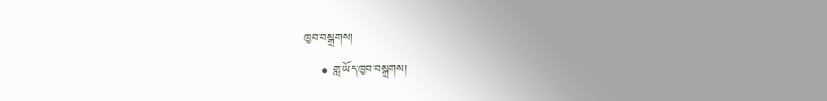ཁྱབ་བསྒྲགས།
    • གླ་ཡོད་ཁྱབ་བསྒྲགས།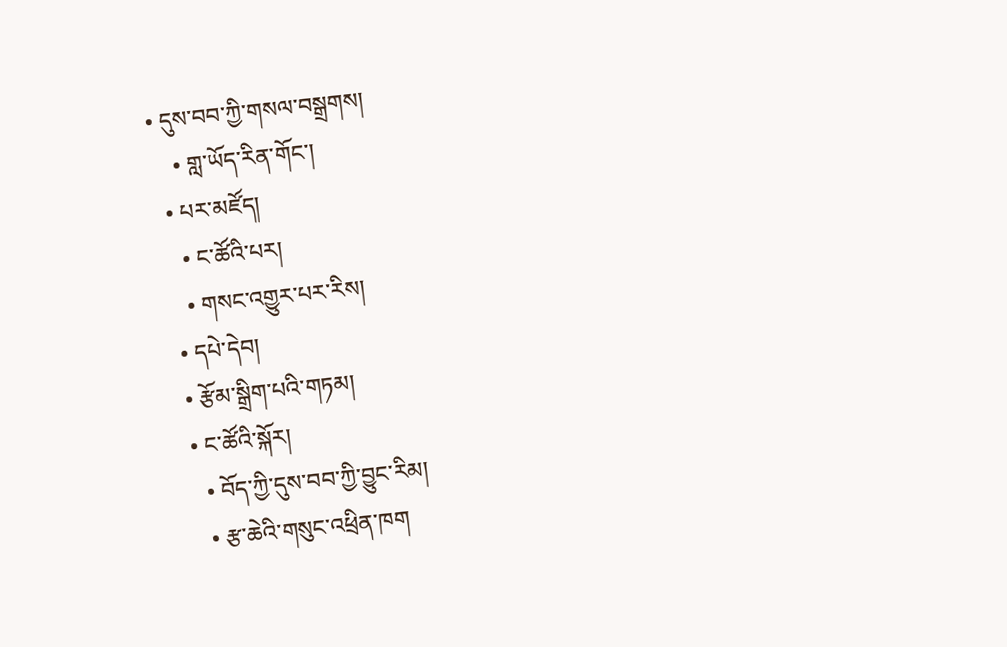• དུས་བབ་ཀྱི་གསལ་བསྒྲགས།
    • གླ་ཡོད་རིན་གོང་།
  • པར་མཛོད།
    • ང་ཚོའི་པར།
    • གསང་འགྱུར་པར་རིས།
  • དཔེ་དེབ།
  • རྩོམ་སྒྲིག་པའི་གཏམ།
  • ང་ཚོའི་སྐོར།
    • བོད་ཀྱི་དུས་བབ་ཀྱི་བྱུང་རིམ།
    • རྩ་ཆེའི་གསུང་འཕྲིན་ཁག